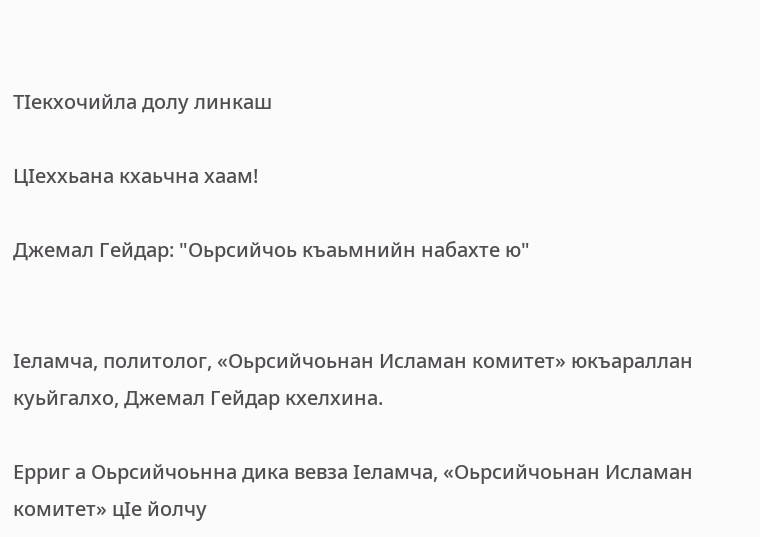ТIекхочийла долу линкаш

ЦIеххьана кхаьчна хаам!

Джемал Гейдар: "Оьрсийчоь къаьмнийн набахте ю"


Iеламча, политолог, «Оьрсийчоьнан Исламан комитет» юкъараллан куьйгалхо, Джемал Гейдар кхелхина.

Ерриг а Оьрсийчоьнна дика вевза Iеламча, «Оьрсийчоьнан Исламан комитет» цIе йолчу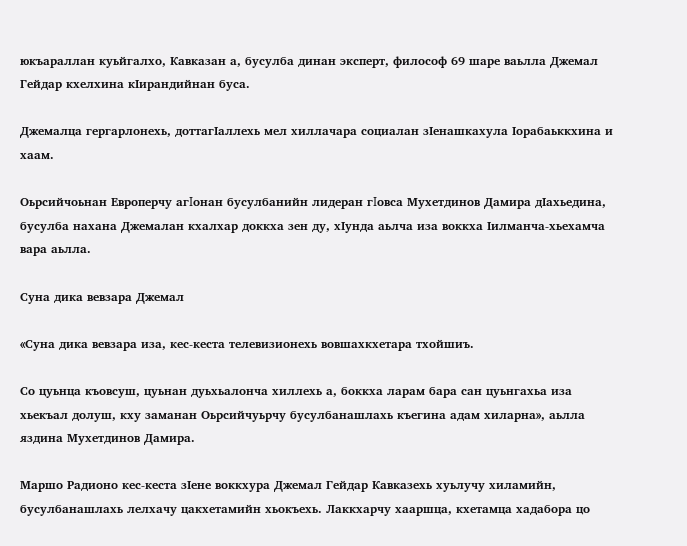юкъараллан куьйгалхо, Кавказан а, бусулба динан эксперт, философ 69 шаре ваьлла Джемал Гейдар кхелхина кIирандийнан буса.

Джемалца гергарлонехь, доттагIаллехь мел хиллачара социалан зIенашкахула Iорабаьккхина и хаам.

Оьрсийчоьнан Европерчу агΙонан бусулбанийн лидеран гΙовса Мухетдинов Дамира дIахьедина, бусулба нахана Джемалан кхалхар доккха зен ду, хIунда аьлча иза воккха Iилманча-хьехамча вара аьлла.

Суна дика вевзара Джемал

«Суна дика вевзара иза, кес-кеста телевизионехь вовшахкхетара тхойшиъ.

Со цуьнца къовсуш, цуьнан дуьхьалонча хиллехь а, боккха ларам бара сан цуьнгахьа иза хьекъал долуш, кху заманан Оьрсийчуьрчу бусулбанашлахь къегина адам хиларна», аьлла яздина Мухетдинов Дамира.

Маршо Радионо кес-кеста зIене воккхура Джемал Гейдар Кавказехь хуьлучу хиламийн, бусулбанашлахь лелхачу цакхетамийн хьокъехь. Лаккхарчу хааршца, кхетамца хадабора цо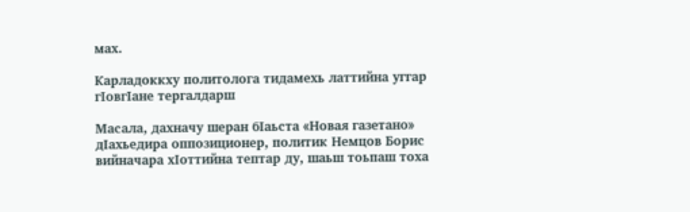мах.

Карладоккху политолога тидамехь латтийна уггар гIовгIане тергалдарш

Масала, дахначу шеран бIаьста «Новая газетано» дIахьедира оппозиционер, политик Немцов Борис вийначара хIоттийна тептар ду, шаьш тоьпаш тоха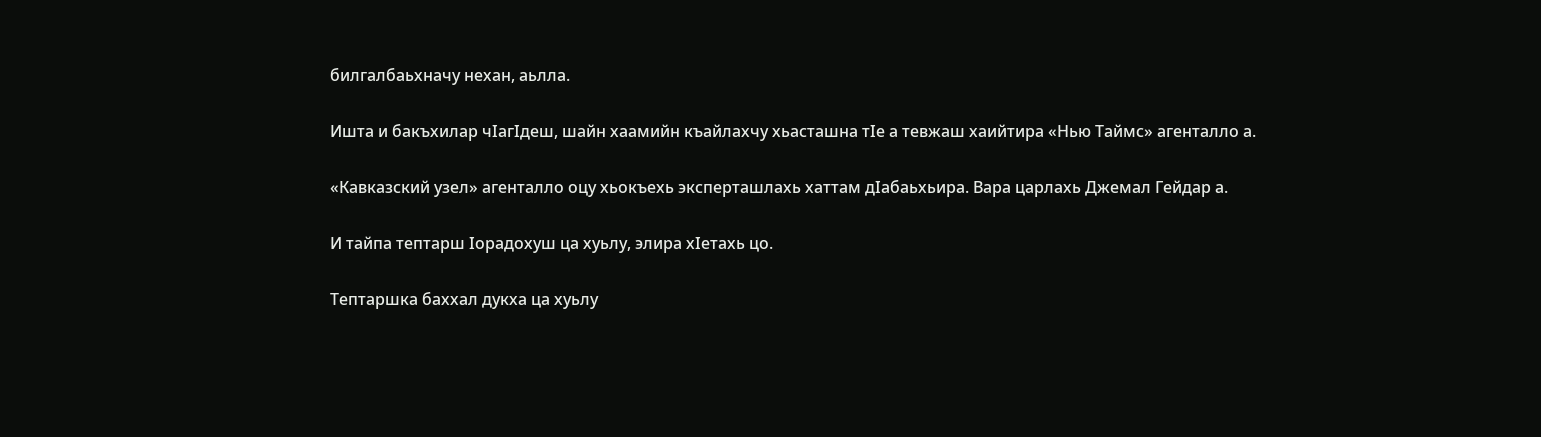билгалбаьхначу нехан, аьлла.

Ишта и бакъхилар чIагIдеш, шайн хаамийн къайлахчу хьасташна тIе а тевжаш хаийтира «Нью Таймс» агенталло а.

«Кавказский узел» агенталло оцу хьокъехь эксперташлахь хаттам дIабаьхьира. Вара царлахь Джемал Гейдар а.

И тайпа тептарш Iорадохуш ца хуьлу, элира хIетахь цо.

Тептаршка баххал дукха ца хуьлу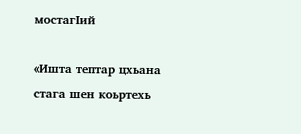мостагIий

«Ишта тептар цхьана стага шен коьртехь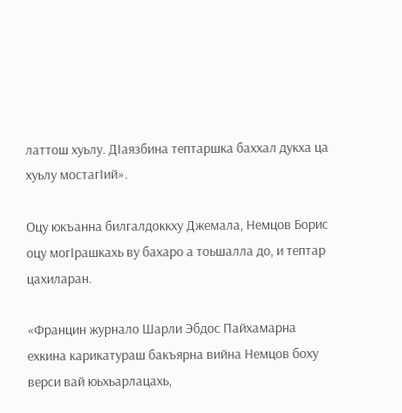латтош хуьлу. ДIаязбина тептаршка баххал дукха ца хуьлу мостагIий».

Оцу юкъанна билгалдоккху Джемала, Немцов Борис оцу могIрашкахь ву бахаро а тоьшалла до, и тептар цахиларан.

«Францин журнало Шарли Эбдос Пайхамарна ехкина карикатураш бакъярна вийна Немцов боху верси вай юьхьарлацахь,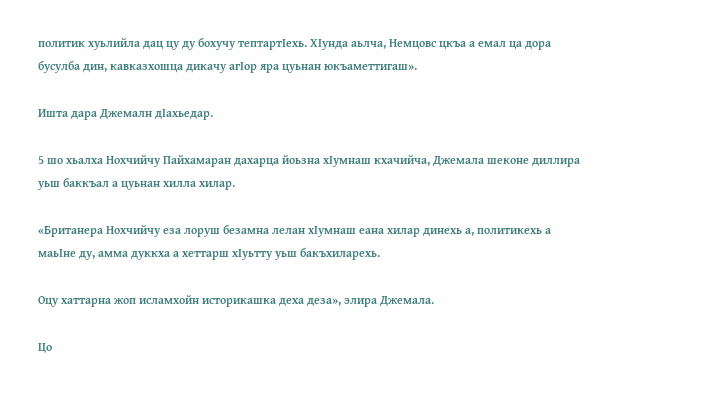политик хуьлийла дац цу ду бохучу тептартIехь. ХIунда аьлча, Немцовс цкъа а емал ца дора бусулба дин, кавказхошца дикачу агIор яра цуьнан юкъаметтигаш».

Ишта дара Джемалн дIахьедар.

5 шо хьалха Нохчийчу Пайхамаран дахарца йоьзна хIумнаш кхачийча, Джемала шеконе диллира уьш баккъал а цуьнан хилла хилар.

«Британера Нохчийчу еза лоруш безамна лелан хIумнаш еана хилар динехь а, политикехь а маьIне ду, амма дуккха а хеттарш хIуьтту уьш бакъхиларехь.

Оцу хаттарна жоп исламхойн историкашка деха деза», элира Джемала.

Цо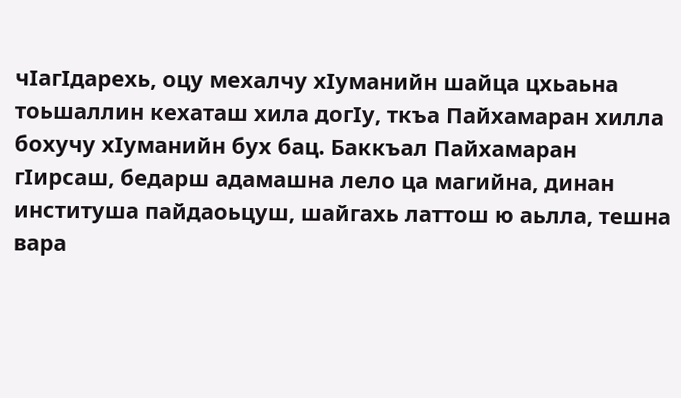чIагIдарехь, оцу мехалчу хIуманийн шайца цхьаьна тоьшаллин кехаташ хила догIу, ткъа Пайхамаран хилла бохучу хIуманийн бух бац. Баккъал Пайхамаран гIирсаш, бедарш адамашна лело ца магийна, динан институша пайдаоьцуш, шайгахь латтош ю аьлла, тешна вара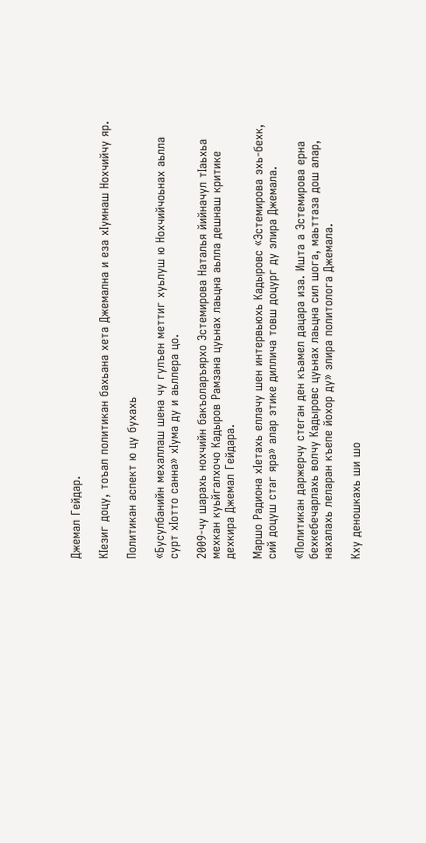Джемал Гейдар.

КIезиг доцу, тоъал политикан бахьана хета Джемална и еза хIумнаш Нохчийчу яр.

Политикан аспект ю цу бухахь

«Бусулбанийн мехаллаш шена чу гулъен меттиг хуьлуш ю Нохчийчоьнах аьлла сурт хIотто санна» хIума ду и аьллера цо.

2009-чу шарахь нохчийн бакъоларъярхо Эстемирова Наталья йийначул тIаьхьа мехкан куьйгалхочо Кадыров Рамзана цуьнах лаьцна аьлла дешнаш критике дехкира Джемал Гейдара.

Маршо Радиона хIетахь еллачу шен интервьюхь Кадыровс «Эстемирова эхь-бехк, сий доцуш стаг яра» алар этике диллича товш доцург ду элира Джемала.

«Политикан даржерчу стеган ден къамел дацара иза. Ишта а Эстемирова ерна бехкебечарлахь волчу Кадыровс цуьнах лаьцна сил шога, маьттаза дош алар, нахалахь леларан къепе йохор ду» элира политолога Джемала.

Кху деношкахь ши шо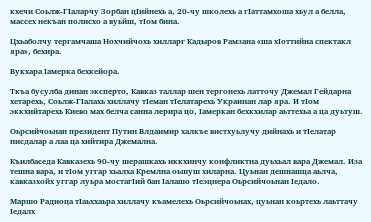кхечи Соьлж-ГIаларчу Зорбан цIийнехь а, 20-чу школехь а гIаттамхоша хьул а белла, массех некъан полисхо а вуьйш, тIом бина.

Цхьаболчу тергамчаша Нохчийчохь хилларг Кадыров Рамзана «ша хIоттийна спектакл яра», бехира.

Вукхара Iамерка бехкейора.

Ткъа бусулба динан эксперто, Кавказ таллар шен тергонехь латточу Джемал Гейдарна хетарехь, Соьлж-ГIалахь хиллачу тIеман тIелатарехь Украинан лар яра. И тIом эккхийтарехь Киево мах белча санна лерира цо, Iамеркан бехкхилар аьттехьа а ца дуьтуш.

Оьрсийчоьнан президент Путин Влдаимир халкъе вистхуьлучу дийнахь и тIелатар нисдалар а лаа ца хийтира Джемална.

Къилбаседа Кавказехь 90-чу шерашкахь иккхинчу конфликтна дуьхьал вара Джемал. Иза тешна вара, и тIом уггар хьалха Кремлна оьшуш хиларна. Цуьнан дешнашца аьлча, кавказхойх уггар луьра мостагIий бан Iалашо тIеэцнера Оьрсийчоьнан Iедало.

Маршо Радиоца тIаьххаьра хиллачу къамелехь Оьрсийчоьнах, цуьнан коьртехь лаьттачу Iедалх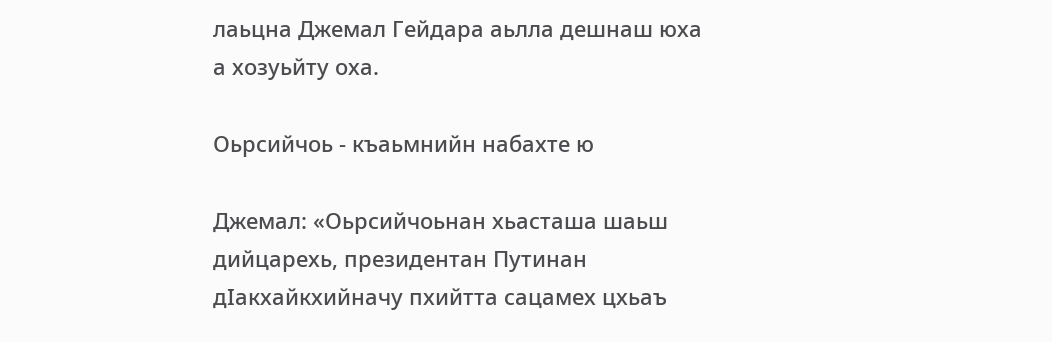лаьцна Джемал Гейдара аьлла дешнаш юха а хозуьйту оха.

Оьрсийчоь - къаьмнийн набахте ю

Джемал: «Оьрсийчоьнан хьасташа шаьш дийцарехь, президентан Путинан дIакхайкхийначу пхийтта сацамех цхьаъ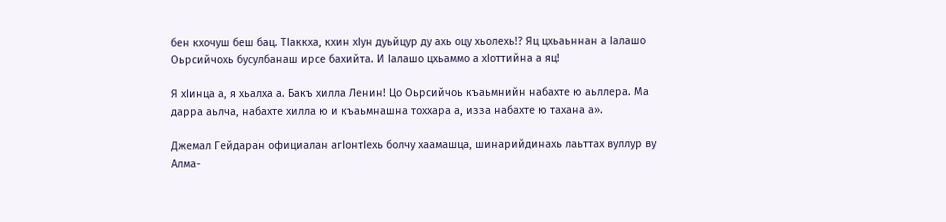бен кхочуш беш бац. ТIаккха, кхин хIун дуьйцур ду ахь оцу хьолехь!? Яц цхьаьннан а Iалашо Оьрсийчохь бусулбанаш ирсе бахийта. И Iалашо цхьаммо а хIоттийна а яц!

Я хIинца а, я хьалха а. Бакъ хилла Ленин! Цо Оьрсийчоь къаьмнийн набахте ю аьллера. Ма дарра аьлча, набахте хилла ю и къаьмнашна тоххара а, изза набахте ю тахана а».

Джемал Гейдаран официалан агIонтIехь болчу хаамашца, шинарийдинахь лаьттах вуллур ву Алма-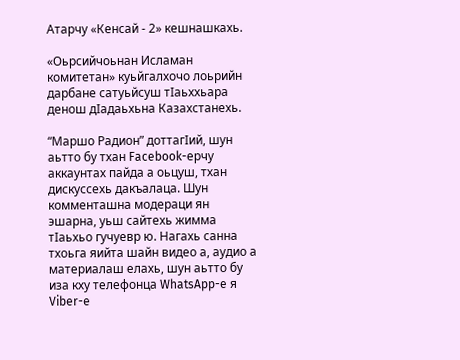Атарчу «Кенсай - 2» кешнашкахь.

«Оьрсийчоьнан Исламан комитетан» куьйгалхочо лоьрийн дарбане сатуьйсуш тIаьххьара денош дIадаьхьна Казахстанехь.

“Маршо Радион” доттагIий, шун аьтто бу тхан Facebook-ерчу аккаунтах пайда а оьцуш, тхан дискуссехь дакъалаца. Шун комменташна модераци ян эшарна, уьш сайтехь жимма тIаьхьо гучуевр ю. Нагахь санна тхоьга яийта шайн видео а, аудио а материалаш елахь, шун аьтто бу иза кху телефонца WhatsApp-e я Viber-e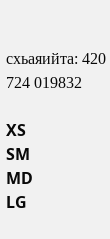схьаяийта: 420 724 019832

XS
SM
MD
LG